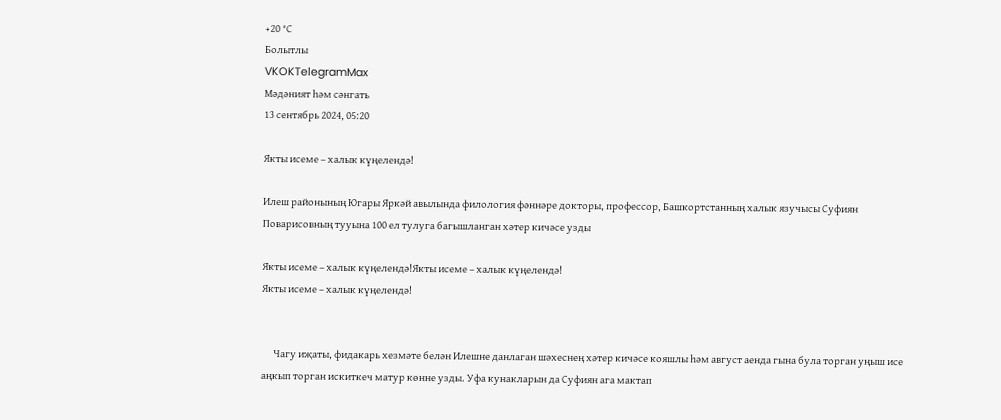+20 °С
Болытлы
VKOKTelegramMax
Мәдәният һәм сәнгать
13 сентябрь 2024, 05:20

Якты исеме – халык күңелендә!

Илеш районының Югары Яркәй авылында филология фәннәре докторы, профессор, Башкортстанның халык язучысы Суфиян Поварисовның тууына 100 ел тулуга багышланган хәтер кичәсе узды

Якты исеме – халык күңелендә!Якты исеме – халык күңелендә!
Якты исеме – халык күңелендә!


      Чагу иҗаты, фидакарь хезмәте белән Илешне данлаган шәхеснең хәтер кичәсе кояшлы һәм август аенда гына була торган уңыш исе аңкып торган искиткеч матур көнне узды. Уфа кунакларын да Суфиян ага мактап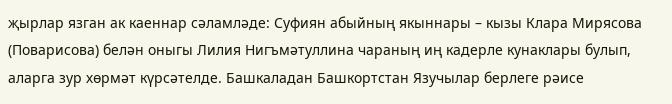җырлар язган ак каеннар сәламләде: Суфиян абыйның якыннары – кызы Клара Мирясова (Поварисова) белән оныгы Лилия Нигъмәтуллина чараның иң кадерле кунаклары булып, аларга зур хөрмәт күрсәтелде. Башкаладан Башкортстан Язучылар берлеге рәисе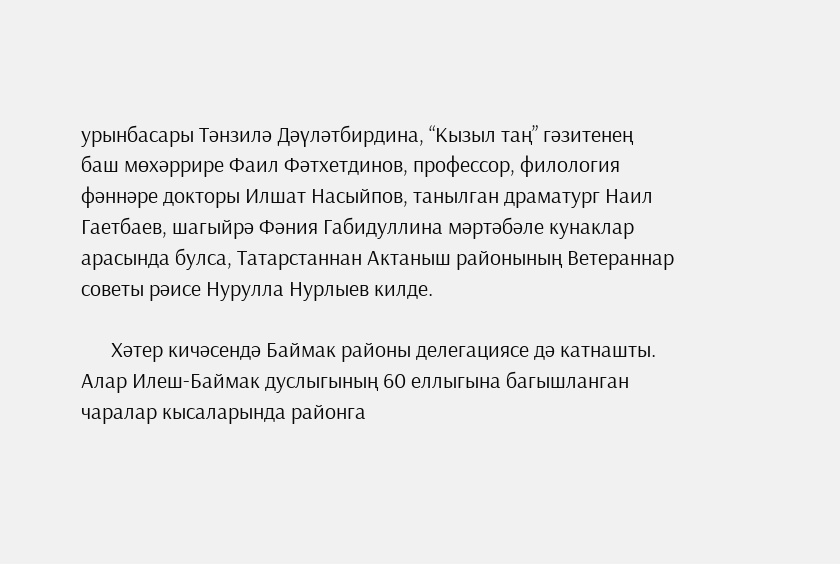урынбасары Тәнзилә Дәүләтбирдина, “Кызыл таң” гәзитенең баш мөхәррире Фаил Фәтхетдинов, профессор, филология фәннәре докторы Илшат Насыйпов, танылган драматург Наил Гаетбаев, шагыйрә Фәния Габидуллина мәртәбәле кунаклар арасында булса, Татарстаннан Актаныш районының Ветераннар советы рәисе Нурулла Нурлыев килде.

      Хәтер кичәсендә Баймак районы делегациясе дә катнашты. Алар Илеш-Баймак дуслыгының 60 еллыгына багышланган чаралар кысаларында районга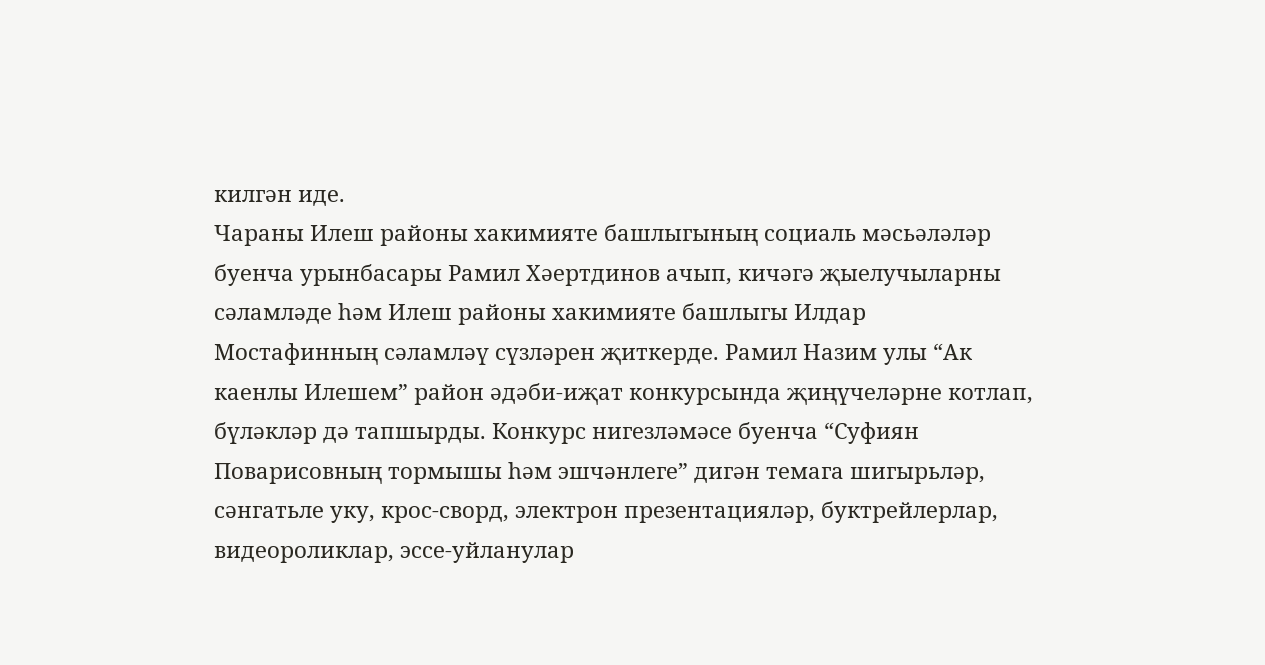килгән иде.
Чараны Илеш районы хакимияте башлыгының социаль мәсьәләләр буенча урынбасары Рамил Хәертдинов ачып, кичәгә җыелучыларны сәламләде һәм Илеш районы хакимияте башлыгы Илдар Мостафинның сәламләү сүзләрен җиткерде. Рамил Назим улы “Ак каенлы Илешем” район әдәби-иҗат конкурсында җиңүчеләрне котлап, бүләкләр дә тапшырды. Конкурс нигезләмәсе буенча “Суфиян Поварисовның тормышы һәм эшчәнлеге” дигән темага шигырьләр, сәнгатьле уку, крос-сворд, электрон презентацияләр, буктрейлерлар, видеороликлар, эссе-уйланулар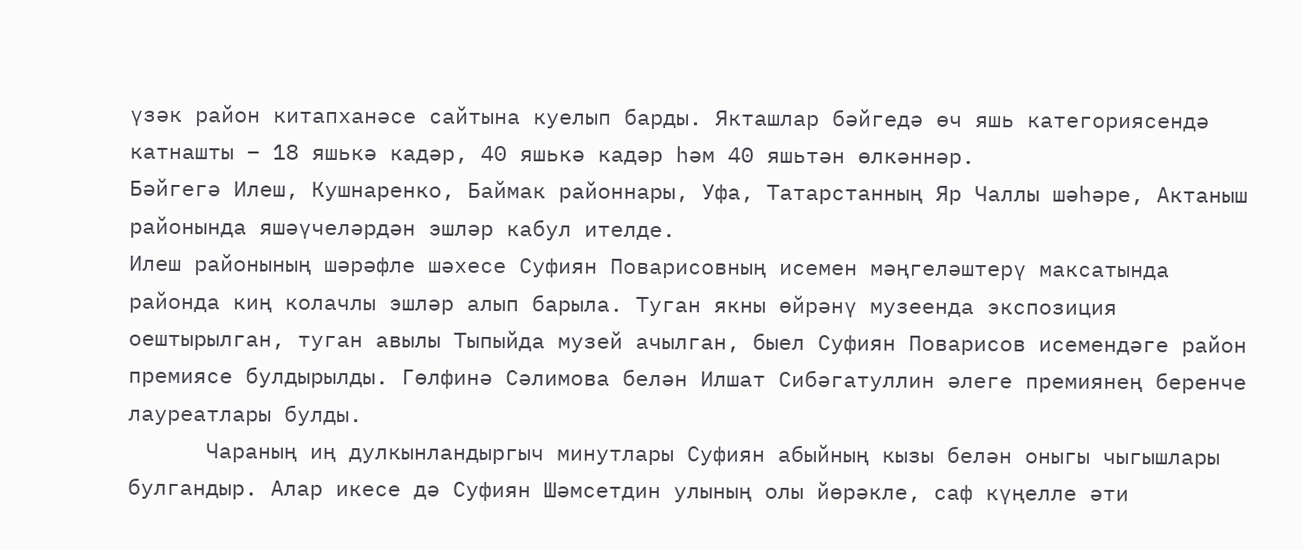үзәк район китапханәсе сайтына куелып барды. Якташлар бәйгедә өч яшь категориясендә катнашты – 18 яшькә кадәр, 40 яшькә кадәр һәм 40 яшьтән өлкәннәр.
Бәйгегә Илеш, Кушнаренко, Баймак районнары, Уфа, Татарстанның Яр Чаллы шәһәре, Актаныш районында яшәүчеләрдән эшләр кабул ителде.
Илеш районының шәрәфле шәхесе Суфиян Поварисовның исемен мәңгеләштерү максатында районда киң колачлы эшләр алып барыла. Туган якны өйрәнү музеенда экспозиция оештырылган, туган авылы Тыпыйда музей ачылган, быел Суфиян Поварисов исемендәге район премиясе булдырылды. Гөлфинә Сәлимова белән Илшат Сибәгатуллин әлеге премиянең беренче лауреатлары булды.
      Чараның иң дулкынландыргыч минутлары Суфиян абыйның кызы белән оныгы чыгышлары булгандыр. Алар икесе дә Суфиян Шәмсетдин улының олы йөрәкле, саф күңелле әти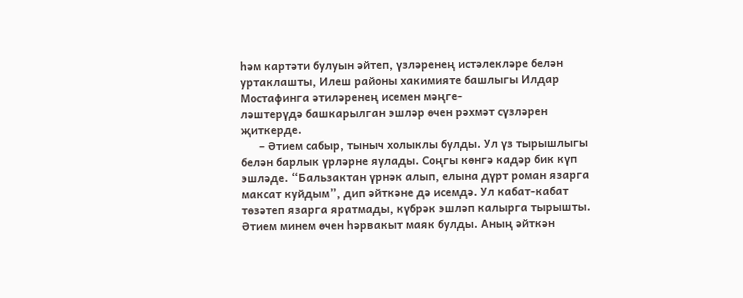һәм картәти булуын әйтеп, үзләренең истәлекләре белән уртаклашты, Илеш районы хакимияте башлыгы Илдар Мостафинга әтиләренең исемен мәңге-
ләштерүдә башкарылган эшләр өчен рәхмәт сүзләрен җиткерде.
      – Әтием сабыр, тыныч холыклы булды. Ул үз тырышлыгы белән барлык үрләрне яулады. Соңгы көнгә кадәр бик күп эшләде. “Бальзактан үрнәк алып, елына дүрт роман язарга максат куйдым”, дип әйткәне дә исемдә. Ул кабат-кабат төзәтеп язарга яратмады, күбрәк эшләп калырга тырышты. Әтием минем өчен һәрвакыт маяк булды. Аның әйткән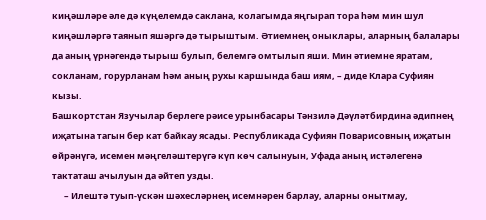киңәшләре әле дә күңелемдә саклана, колагымда яңгырап тора һәм мин шул киңәшләргә таянып яшәргә дә тырыштым. Әтиемнең оныклары, аларның балалары да аның үрнәгендә тырыш булып, белемгә омтылып яши. Мин әтиемне яратам, сокланам, горурланам һәм аның рухы каршында баш иям, – диде Клара Суфиян кызы.
Башкортстан Язучылар берлеге рәисе урынбасары Тәнзилә Дәүләтбирдина әдипнең иҗатына тагын бер кат байкау ясады. Республикада Суфиян Поварисовның иҗатын өйрәнүгә, исемен мәңгеләштерүгә күп көч салынуын, Уфада аның истәлегенә тактаташ ачылуын да әйтеп узды.
      – Илештә туып-үскән шәхесләрнең исемнәрен барлау, аларны онытмау,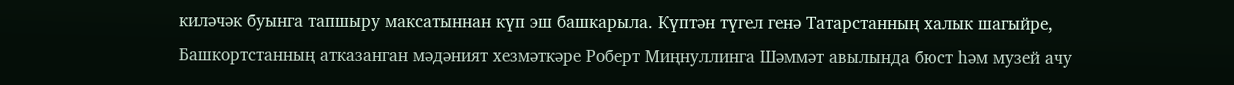киләчәк буынга тапшыру максатыннан күп эш башкарыла. Күптән түгел генә Татарстанның халык шагыйре, Башкортстанның атказанган мәдәният хезмәткәре Роберт Миңнуллинга Шәммәт авылында бюст һәм музей ачу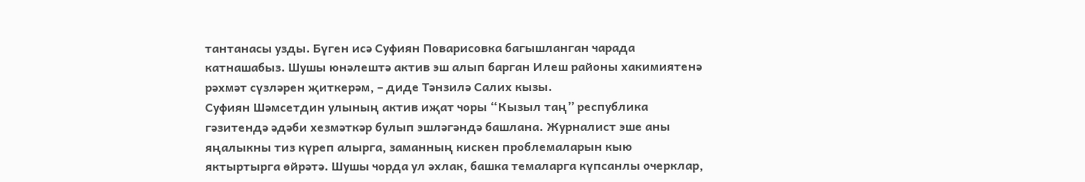тантанасы узды. Бүген исә Суфиян Поварисовка багышланган чарада катнашабыз. Шушы юнәлештә актив эш алып барган Илеш районы хакимиятенә рәхмәт сүзләрен җиткерәм, – диде Тәнзилә Салих кызы.
Суфиян Шәмсетдин улының актив иҗат чоры “Кызыл таң” республика гәзитендә әдәби хезмәткәр булып эшләгәндә башлана. Журналист эше аны яңалыкны тиз күреп алырга, заманның кискен проблемаларын кыю яктыртырга өйрәтә. Шушы чорда ул әхлак, башка темаларга күпсанлы очерклар,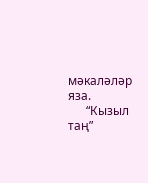мәкаләләр яза.
      “Кызыл таң”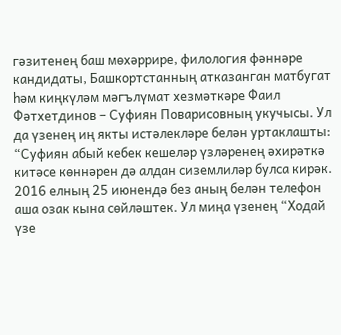гәзитенең баш мөхәррире, филология фәннәре кандидаты, Башкортстанның атказанган матбугат һәм киңкүләм мәгълүмат хезмәткәре Фаил Фәтхетдинов – Суфиян Поварисовның укучысы. Ул да үзенең иң якты истәлекләре белән уртаклашты: “Суфиян абый кебек кешеләр үзләренең әхирәткә китәсе көннәрен дә алдан сиземлиләр булса кирәк. 2016 елның 25 июнендә без аның белән телефон аша озак кына сөйләштек. Ул миңа үзенең “Ходай үзе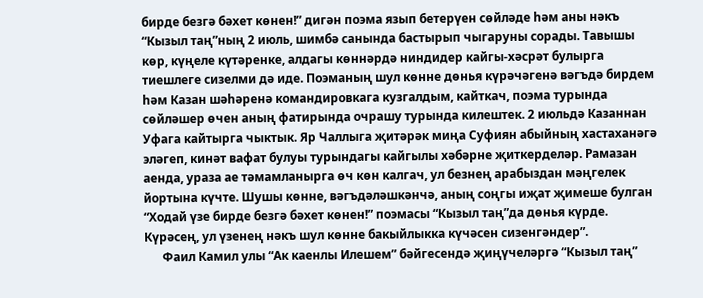бирде безгә бәхет көнен!” дигән поэма язып бетерүен сөйләде һәм аны нәкъ “Кызыл таң”ның 2 июль, шимбә санында бастырып чыгаруны сорады. Тавышы көр, күңеле күтәренке, алдагы көннәрдә ниндидер кайгы-хәсрәт булырга тиешлеге сизелми дә иде. Поэманың шул көнне дөнья күрәчәгенә вәгъдә бирдем һәм Казан шәһәренә командировкага кузгалдым, кайткач, поэма турында сөйләшер өчен аның фатирында очрашу турында килештек. 2 июльдә Казаннан Уфага кайтырга чыктык. Яр Чаллыга җитәрәк миңа Суфиян абыйның хастаханәгә эләгеп, кинәт вафат булуы турындагы кайгылы хәбәрне җиткерделәр. Рамазан аенда, ураза ае тәмамланырга өч көн калгач, ул безнең арабыздан мәңгелек йортына күчте. Шушы көнне, вәгъдәләшкәнчә, аның соңгы иҗат җимеше булган “Ходай үзе бирде безгә бәхет көнен!” поэмасы “Кызыл таң”да дөнья күрде. Күрәсең, ул үзенең нәкъ шул көнне бакыйлыкка күчәсен сизенгәндер”.
      Фаил Камил улы “Ак каенлы Илешем” бәйгесендә җиңүчеләргә “Кызыл таң”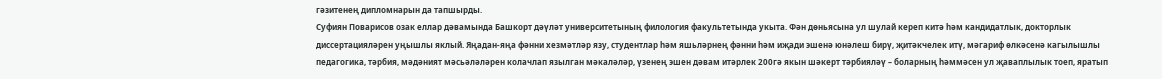гәзитенең дипломнарын да тапшырды.
Суфиян Поварисов озак еллар дәвамында Башкорт дәүләт университетының филология факультетында укыта. Фән дөньясына ул шулай кереп китә һәм кандидатлык, докторлык диссертацияләрен уңышлы яклый. Яңадан-яңа фәнни хезмәтләр язу, студентлар һәм яшьләрнең фәнни һәм иҗади эшенә юнәлеш бирү, җитәкчелек итү, мәгариф өлкәсенә кагылышлы педагогика, тәрбия, мәдәният мәсьәләләрен колачлап язылган мәкаләләр, үзенең эшен дәвам итәрлек 200гә якын шәкерт тәрбияләү – боларның һәммәсен ул җаваплылык тоеп, яратып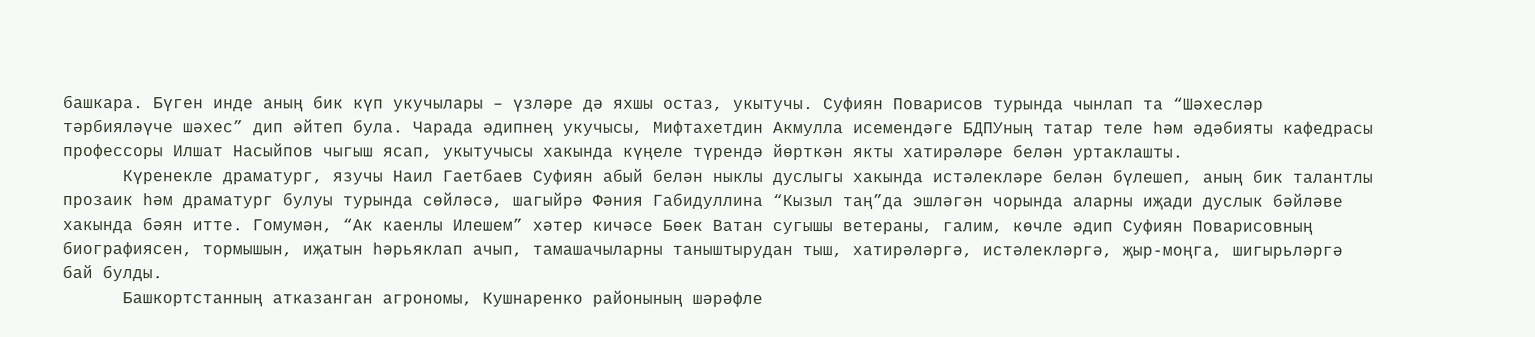башкара. Бүген инде аның бик күп укучылары – үзләре дә яхшы остаз, укытучы. Суфиян Поварисов турында чынлап та “Шәхесләр тәрбияләүче шәхес” дип әйтеп була. Чарада әдипнең укучысы, Мифтахетдин Акмулла исемендәге БДПУның татар теле һәм әдәбияты кафедрасы профессоры Илшат Насыйпов чыгыш ясап, укытучысы хакында күңеле түрендә йөрткән якты хатирәләре белән уртаклашты.
      Күренекле драматург, язучы Наил Гаетбаев Суфиян абый белән ныклы дуслыгы хакында истәлекләре белән бүлешеп, аның бик талантлы прозаик һәм драматург булуы турында сөйләсә, шагыйрә Фәния Габидуллина “Кызыл таң”да эшләгән чорында аларны иҗади дуслык бәйләве хакында бәян итте. Гомумән, “Ак каенлы Илешем” хәтер кичәсе Бөек Ватан сугышы ветераны, галим, көчле әдип Суфиян Поварисовның биографиясен, тормышын, иҗатын һәрьяклап ачып, тамашачыларны таныштырудан тыш, хатирәләргә, истәлекләргә, җыр-моңга, шигырьләргә бай булды.
      Башкортстанның атказанган агрономы, Кушнаренко районының шәрәфле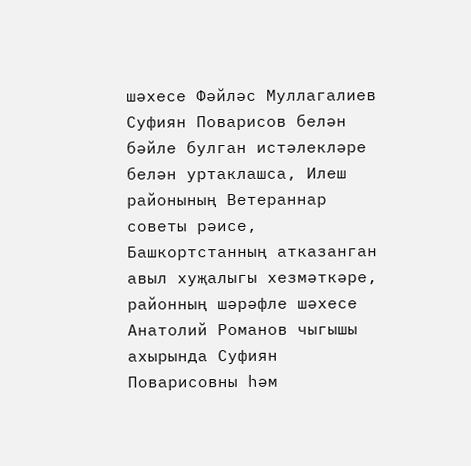шәхесе Фәйләс Муллагалиев Суфиян Поварисов белән бәйле булган истәлекләре белән уртаклашса, Илеш районының Ветераннар советы рәисе, Башкортстанның атказанган авыл хуҗалыгы хезмәткәре, районның шәрәфле шәхесе Анатолий Романов чыгышы ахырында Суфиян Поварисовны һәм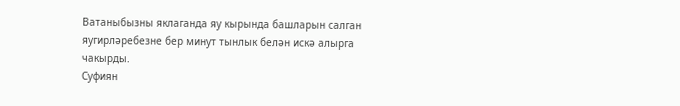Ватаныбызны яклаганда яу кырында башларын салган яугирләребезне бер минут тынлык белән искә алырга чакырды.
Суфиян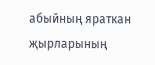абыйның яраткан җырларының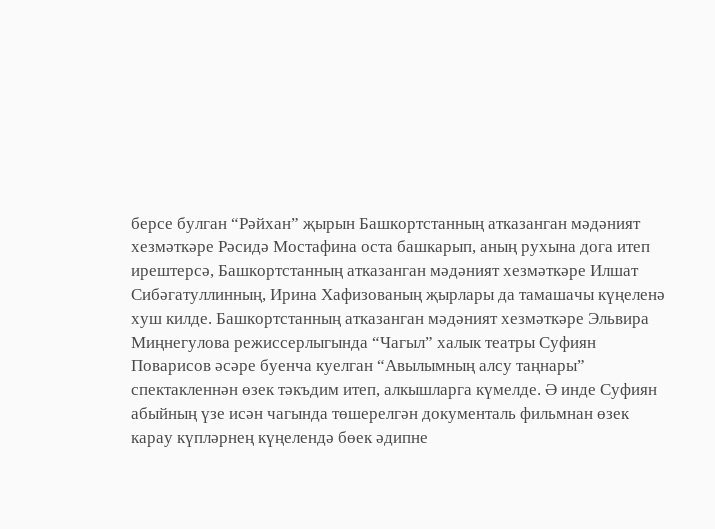берсе булган “Рәйхан” җырын Башкортстанның атказанган мәдәният хезмәткәре Рәсидә Мостафина оста башкарып, аның рухына дога итеп ирештерсә, Башкортстанның атказанган мәдәният хезмәткәре Илшат Сибәгатуллинның, Ирина Хафизованың җырлары да тамашачы күңеленә хуш килде. Башкортстанның атказанган мәдәният хезмәткәре Эльвира Миңнегулова режиссерлыгында “Чагыл” халык театры Суфиян Поварисов әсәре буенча куелган “Авылымның алсу таңнары” спектакленнән өзек тәкъдим итеп, алкышларга күмелде. Ә инде Суфиян абыйның үзе исән чагында төшерелгән документаль фильмнан өзек карау күпләрнең күңелендә бөек әдипне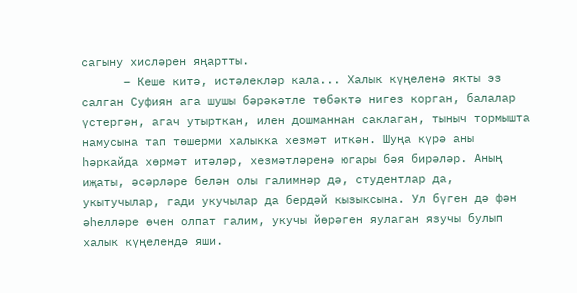сагыну хисләрен яңартты.
      – Кеше китә, истәлекләр кала... Халык күңеленә якты эз салган Суфиян ага шушы бәрәкәтле төбәктә нигез корган, балалар үстергән, агач утырткан, илен дошманнан саклаган, тыныч тормышта намусына тап төшерми халыкка хезмәт иткән. Шуңа күрә аны һәркайда хөрмәт итәләр, хезмәтләренә югары бәя бирәләр. Аның иҗаты, әсәрләре белән олы галимнәр дә, студентлар да, укытучылар, гади укучылар да бердәй кызыксына. Ул бүген дә фән әһелләре өчен олпат галим, укучы йөрәген яулаган язучы булып халык күңелендә яши.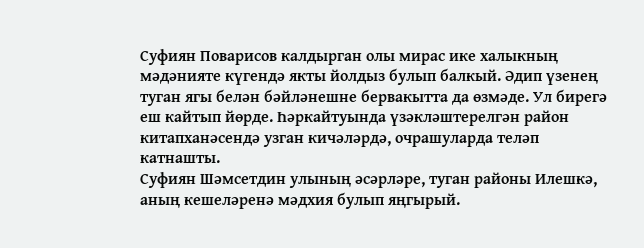Суфиян Поварисов калдырган олы мирас ике халыкның мәдәнияте күгендә якты йолдыз булып балкый. Әдип үзенең туган ягы белән бәйләнешне бервакытта да өзмәде. Ул бирегә еш кайтып йөрде. Һәркайтуында үзәкләштерелгән район китапханәсендә узган кичәләрдә, очрашуларда теләп катнашты.
Суфиян Шәмсетдин улының әсәрләре, туган районы Илешкә, аның кешеләренә мәдхия булып яңгырый.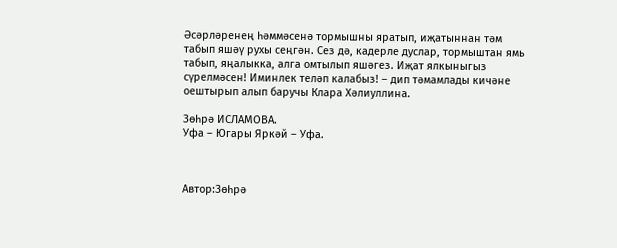Әсәрләренең һәммәсенә тормышны яратып, иҗатыннан тәм табып яшәү рухы сеңгән. Сез дә, кадерле дуслар, тормыштан ямь табып, яңалыкка, алга омтылып яшәгез. Иҗат ялкыныгыз сүрелмәсен! Иминлек теләп калабыз! – дип тәмамлады кичәне оештырып алып баручы Клара Хәлиуллина.

Зөһрә ИСЛАМОВА.
Уфа – Югары Яркәй – Уфа.



Автор:Зөһрә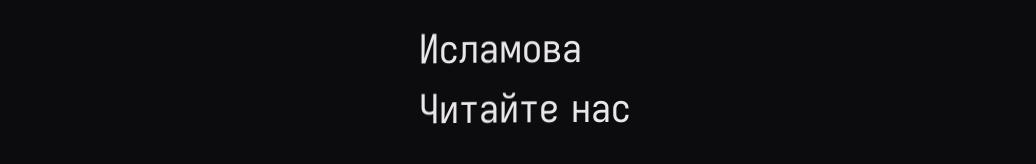Исламова
Читайте нас